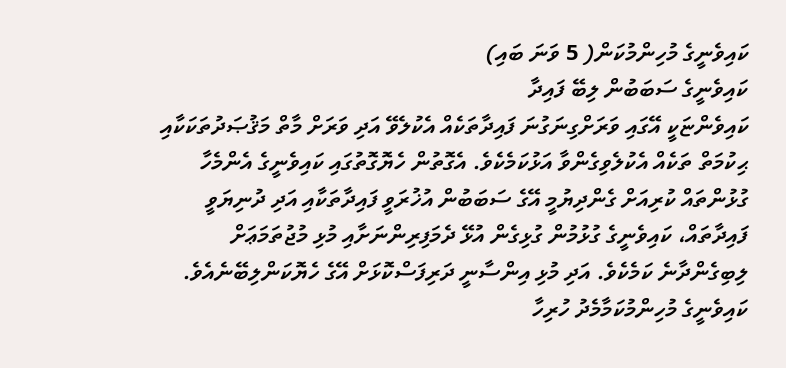ކައިވެނީގެ މުހިންމުކަން( 5 ވަނަ ބައި)
ކައިވެނީގެ ސަބަބުން ލިބޭ ފައިދާ
ކައިވެންޏަކީ އޭގައި ވަރަށްގިނަގުނަ ފައިދާތަކެއް އެކުލެވޭ އަދި ވަރަށް މާތް މަޤުޞަދުތަކަކާއި ޙިކުމަތް ތަކެއް އެކުލެވިގެންވާ އަޅުކަމެކެވެ. އެގޮތުން ހެޔޮގޮތުގައި ކައިވެނީގެ އެންމެހާ ގުޅުންތައް ކުރިއަށް ގެންދިޔުމީ އޭގެ ސަބަބުން އުޚުރަވީ ފައިދާތަކާއި އަދި ދުނިޔަވީ ފައިދާތައް، ކައިވެނީގެ ގުޅުމުން ގުޅިގެން އުޅޭ ދެމަފިރިންނަށާއި މުޅި މުޖުތަމަޢަށް ލިބިގެންދާނެ ކަމެކެވެ. އަދި މުޅި އިންސާނީ ދަރިފަސްކޮޅަށް އޭގެ ހެޔޮކަންލިބޭނެއެވެ.
ކައިވެނީގެ މުހިންމުކަމާމެދު ހުރިހާ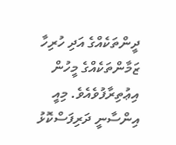ދީންތަކެއްގެ އަދި ހުރިހާ ޒަމާންތަކެއްގެ މީހުން އިޢުތިރާފުވެއެވެ. މިއީ އިންސާނީ ދަރިފަސްކޮޅު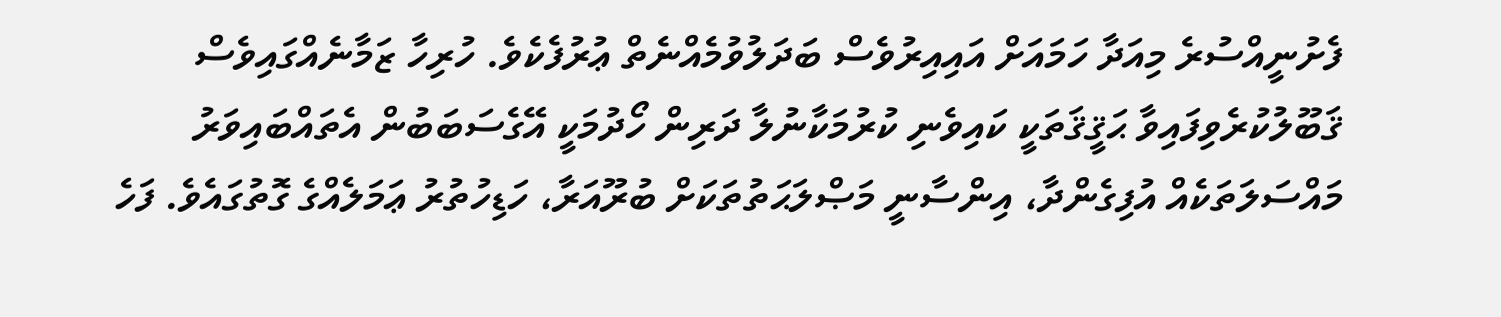ފެށުނީއްސުރެ މިއަދާ ހަމައަށް އައިއިރުވެސް ބަދަލުވުމެއްނެތް ޢުރުފެކެވެ. ހުރިހާ ޒަމާނެއްގައިވެސް ޤަބޫލުކުރެވިފައިވާ ޙަޤީޤަތަކީ ކައިވެނި ކުރުމަކާނުލާ ދަރިން ހޯދުމަކީ އޭގެސަބަބުން އެތައްބައިވަރު މައްސަލަތަކެއް އުފިގެންދާ، އިންސާނީ މަޞްލަޙަތުތަކަށް ބުރޫއަރާ، ހަޑިހުތުރު ޢަމަލެއްގެ ގޮތުގައެވެ. ފަހެ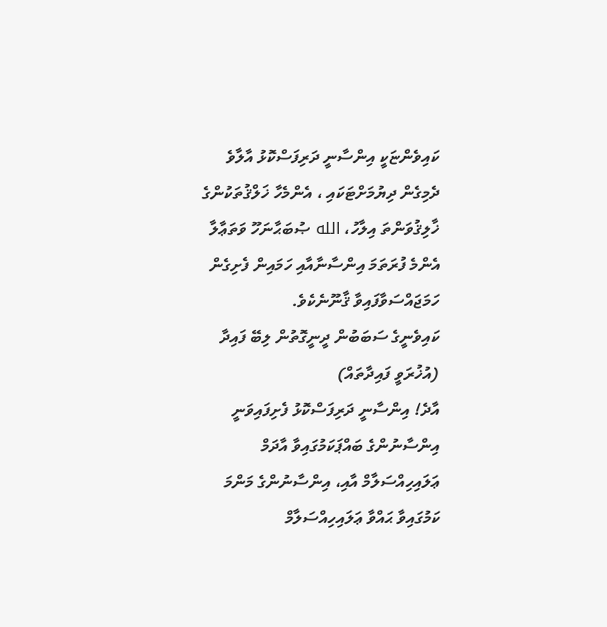ކައިވެންޏަކީ އިންސާނީ ދަރިފަސްކޮޅު އާލާވެ ދެމިގެން ދިޔުމަށްޓަކައި ، އެންމެހާ ޚަލްޤުތަކުންގެ ޚާލިޤުވަންތަ އިލާހު، الله ޞުބަޙާނަހޫ ވަތަޢާލާ އެންމެ ފުރަތަމަ އިންސާނާއާއި ހަމައިން ފެށިގެން ހަމަޖައްސަވާފައިވާ ޤާނޫނެކެވެ.
ކައިވެނީގެ ސަބަބުން ދީނީގޮތުން ލިބޭ ފައިދާ (އުޚުރަވީ ފައިދާތައް)
އާދެ! އިންސާނީ ދަރިފަސްކޮޅު ފެށިފައިވަނީ އިންސާނުންގެ ބައްޕަކަމުގައިވާ އާދަމް ޢަލައިހިއްސަލާމް އާއި، އިންސާނުންގެ މަންމަ ކަމުގައިވާ ޙައްވާ ޢަލައިހިއްސަލާމް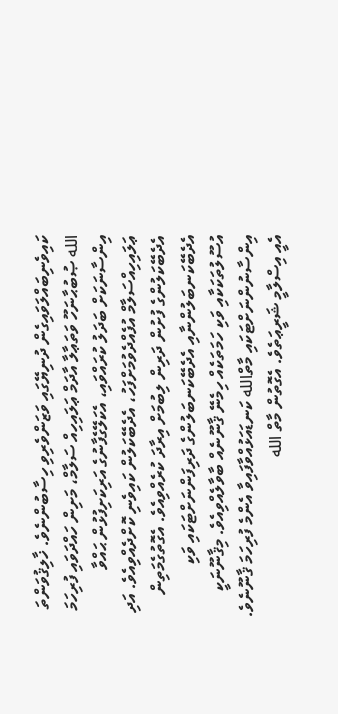ކައިވެނިބައްލަވައިގެން ދުނިޔޭގައި ވަޒަންވެރިވި ހިސާބުންނެވެ. ޚާލިޤުވަންތަ الله ޞުބުޙާނަހޫ ވަތަޢާލާ އާދަމް ޢަލައިހިއް ސަލާމް، މަށިން ހައްދަވައި ފުރިހަމަ އިންސާނަކަށް ބަދަލު ކުރައްވައި، އެކަލޭގެފާނުގެ އަރިކަށިފުޅުން ޙައްވާ ޢަލައިހިއްސަލާމް އުފެއްދެވުމަށްފަހު، އެދެބޭކަލުން ކައިވެނި ކޮށްދެއްވިއެވެ. އަދި އެދެބޭކަލުންގެ ފުށުން ދަރިން ލިބުމަށް އިރާދަ ކުރެއްވިއެވެ. އެގޮތުގެމަތިން އެދެބޭކަނބަލުންނާއި އެދެބޭކަނބަލުންގެ ދަރިފަންނަށްޓަކައި ވަކި އުސޫލުތަކަކާއި ވަކި ހަމަތަކެއް ހިމެނޭ ޤާނޫނެއް ބާވާލެއްވިއެވެ. މިޤާނޫނަކީ އިންސާނުންނަށްޓަކައި މާތްالله ކަނޑައަޅުއްވާފައިވާ އެންމެ ފުރިހަމަ ޤާނޫނެވެ. އެއީ އިސްލާމީ ޝަރީޢަތެވެ. އެގޮތުން މާތް الله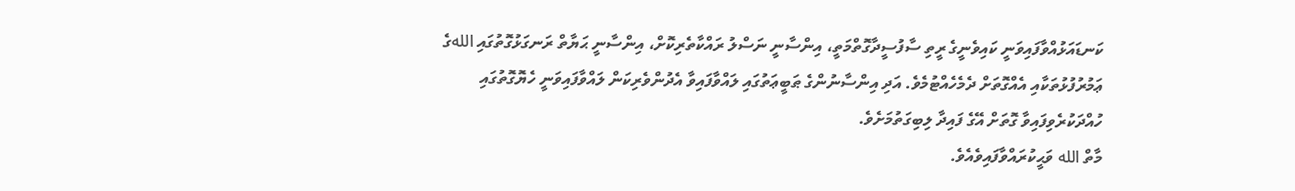ކަނޑައަޅުއްވާފައިވަނީ ކައިވެނީގެ ރީތި ސާފުސީދާގޮތްމަތީ، އިންސާނީ ނަސްލު ރައްކާތެރިކޮށް، އިންސާނީ ޙަޔާތް ރަނގަޅުގޮތުގައި اللهގެ ޢަމުރުފުޅުތަކާއި އެއްގޮތަށް ދެމެހެއްޓުމެވެ. އަދި އިންސާނުންގެ ޠަބީޢަތުގައި ލައްވާފައިވާ އެދުންވެރިކަން ލައްވާފައިވަނީ ހެޔޮގޮތުގައި ހުއްދަކުރެވިފައިވާ ގޮތަށް އޭގެ ފައިދާ ލިބިގަތުމަށެވެ.
މާތް الله ވަޙީކުރައްވާފައިވެއެވެ.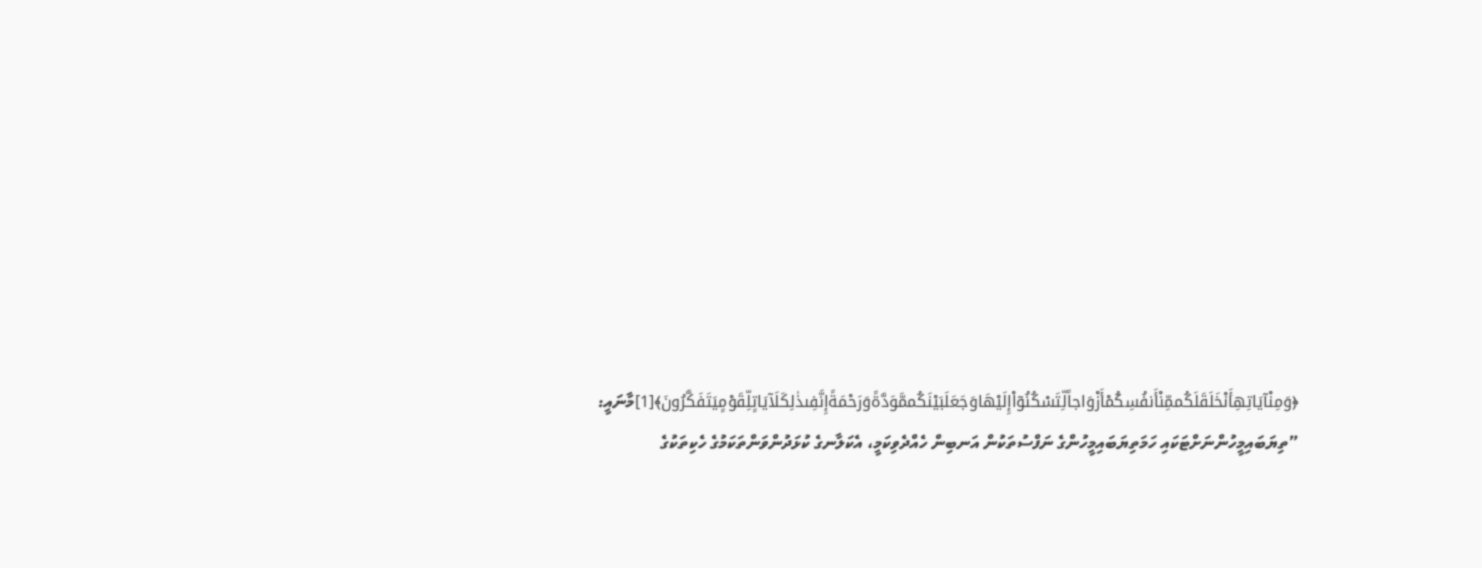﴿وَمِنْآيَاتِهِأَنْخَلَقَلَكُممِّنْأَنفُسِكُمْأَزْوَاجاًلِّتَسْكُنُوۤاْإِلَيْهَاوَجَعَلَبَيْنَكُممَّوَدَّةًوَرَحْمَةًإِنَّفِىذٰلِكَلَآيَاتٍلِّقَوْمٍيَتَفَكَّرُونَ﴾[1]މާނައީ: ”ތިޔަބައިމީހުންނަށްޓަކައި ހަމަތިޔަބައިމީހުންގެ ނަފްސުތަކުން އަނބިން ހެއްދެވިކަމީ، އެކަލާނގެ ކުޅަދުންވަންތަކަމުގެ ހެކިތަކުގެ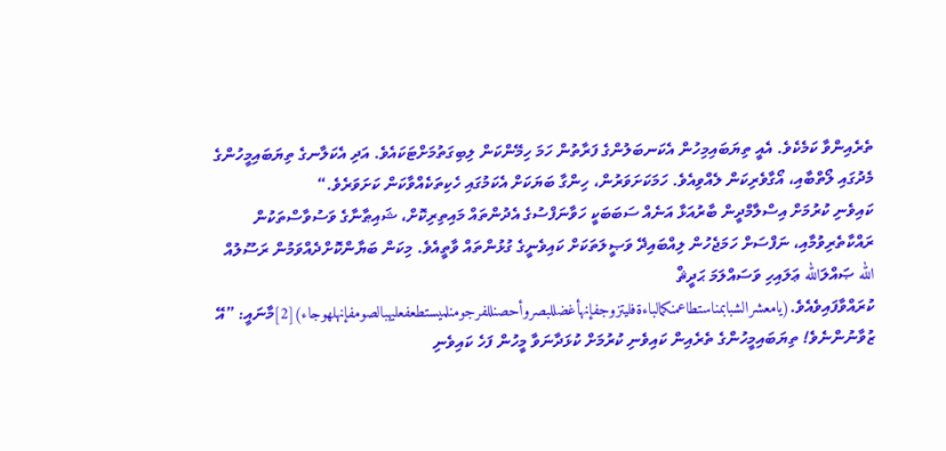ތެރެއިންވާ ކަމެކެވެ. އެއީ ތިޔަބައިމިހުން އެކަނބަލުންގެ ފަރާތުން ހަމަ ހިމޭންކަން ލިބިގަތުމަށްޓަކައެވެ. އަދި އެކަލާނގެ ތިޔަބައިމީހުންގެ މެދުގައި ލޯތްބާއި، އޯގާވެރިކަން ލެއްވިއެވެ. ހަމަކަށަވަރުން، ހިންގާ ބަޔަކަށް އެކަމުގައި ހެކިތަކެއްވާކަން ކަށަވަރެވެ.“
ކައިވެނި ކުރުމަށް އިސްލާމްދީން ބާރުއަޅާ އަނެއް ސަބަބަކީ ހަވާނަފްސުގެ އެދުންތައް މައިތިރިކޮށް، ޝައިޠާނާގެ ވަސުވާސްތަކުން ރައްކާތެރިވުމާއި، ނަފްސަށް ހަމަޖެހުން ލިއްބައިދޭ ވަޞީލަތަކަށް ކައިވެނީގެ ގުޅުންތައް ވާތީއެވެ. މިކަން ބަޔާންކޮށްދެއްވަމުން ރަސޫލުއް الله ޞައްލަالله ޢަލައިހި ވަސައްލަމަ ޙަދީޘް ކުރައްވާފައިވެއެވެ.(يامعشرالشبابمناستطاعمنكمالباءةفليتزوجفإنهأغضللبصروأحصنللفرجومنلميستطعفعليهبالصومفإنهلهوجاء)[2]މާނައީ: ”އޭ ޒުވާނުންނެވެ! ތިޔަބައިމީހުންގެ ތެރެއިން ކައިވެނި ކުރުމަށް ކުޅަދާނަވާ މީހުން ފަހެ ކައިވެނި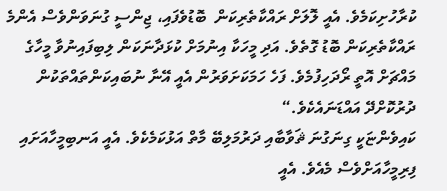ކުރާހުށިކަމެވެ. އެއީ ލޮލަށް ރައްކާތެރިކަން  ބޮޑުވެފައި، ޖިންސީ ގުނަވަންވެސް އެންމެ ރައްކާތެރިކަން ބޮޑު ގޮތެވެ. އަދި މީހަކާ އިނުމަށް ކުޅަދާނަކަން ލިބިފައިނުވާ މީހާގެ މައްޗަށް އޮތީ ރޯދަހިފުމެވެ. ފަހެ ހަމަކަށަވަރުން އެއީ އޭނާ ނުބައިކަންތައްތަކުން ދުރުކޮށްދޭ އައްޑަނައެކެވެ.“
ކައިވެންޏަކީ ގިނަގުނަ ޘަވާބާއި ދަރުމަލިބޭ މާތް އަޅުކަމެކެވެ. އެއީ އަނބިމީހާއަށައި ފިރިމީހާއަށްވެސް މެއެވެ. އެއީ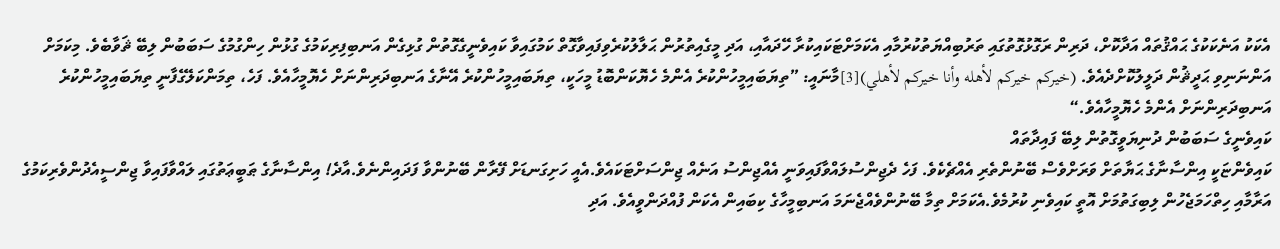އެކަކު އަނެކަކުގެ ޙައްޤުތައް އަދާކޮށް، ދަރިން ރަގޮޅުގޮތުގައި ތަރުބިއްޔަތުކުރުމާއި އެކަމަށްޓަކައިކުރާ ހޭދައާއި، އަދި މީގެއިތުރުން ޙަލާލުކުރެވިފައިވާގޮތް ކަމުގައިވާ ކައިވެނީގެގޮތުން ގުޅިގެން އަނބިފިރިކަމުގެ ގުޅުން ހިންގުމުގެ ސަބަބުން ލިބޭ ޘަވާބެވެ. މިކަމަށް އަންނަނިވި ޙަދީޘުން ދަލީލުކޮށްދެއެވެ. (خيركم خيركم لأهله وأنا خيركم لأهلي)[3]މާނައީ: ”ތިޔަބައިމީހުންކުރެ އެންމެ ހެޔޮކަންބޮޑު މީހަކީ، ތިޔަބައިމީހުންކުރެ އޭނާގެ އަނބިދަރިންނަށް ހެޔޮމީހާއެވެ. ފަހެ، ތިމަންކަލޭގެފާނީ ތިޔަބައިމީހުންކުރެ އަނބިދަރިންނަށް އެންމެ ހެޔޮމީހާއެވެ.“
ކައިވެނީގެ ސަބަބުން ދުނިޔަވީގޮތުން ލިބޭ ފައިދާތައް
ކައިވެންޏަކީ އިންސާނާގެ ޙަޔާތަށް ވަރަށްވެސް ބޭނުންތެރި އެއްޗެކެވެ. ފަހެ ދެޖިންސުލައްވާފައިވަނީ އެއްޖިންސު އަނެއް ޖިންސަށްޓަކައެވެ.އެއީ ހަށިގަނޑަށް ފޭރާން ބޭނުންވާ ފަދައިންނެވެ.އާދެ! އިންސާނާގެ ޠަބީޢަތުގައި ލައްވާފައިވާ ޖިންސީއެދުންވެރިކަމުގެ އަރާމާއި ހިތްހަމަޖެހުން ލިބިގަތުމަށް އޮތީ ކައިވެނި ކުރުމެވެ.އެކަމަށް ތިމާ ބޭނުންވެއްޖެނަމަ އަނބިމީހާގެ ކިބައިން އެކަން ފުއްދަންވީއެވެ. އަދި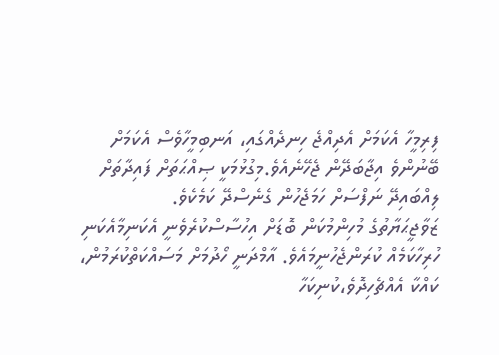ފިރިމީހާ އެކަމަށް އެދިއްޖެ ހިނދެއްގައި، އަނބިމީހާވެސް އެކަމަށް ބޭނުންވެ އިޖާބަދޭން ޖެހޭނެއެވެ.މިގުޅުމަކީ ޞިއްޙަތަށް ފައިދާތަށް ލިއްބައިދޭ ނަފްސަށް ހަމަޖެހުން ގެނެސްދޭ ކަމެކެވެ.
ޒަވާޖީޙަޔާތުގެ މުހިންމުކަން ބޮޑަށް އިހުސާސްކުރެވެނީ އެކަނިމާއެކަނި ހުރިހާކަމެއް ކުރަންޖެހުނީމައެވެ. އާމްދަނީ ހޯދުމަށް މަސައްކަތްކުރަމުން، ކައްކާ އެއްޗެހިދޮވެ،ކުނިކަހާ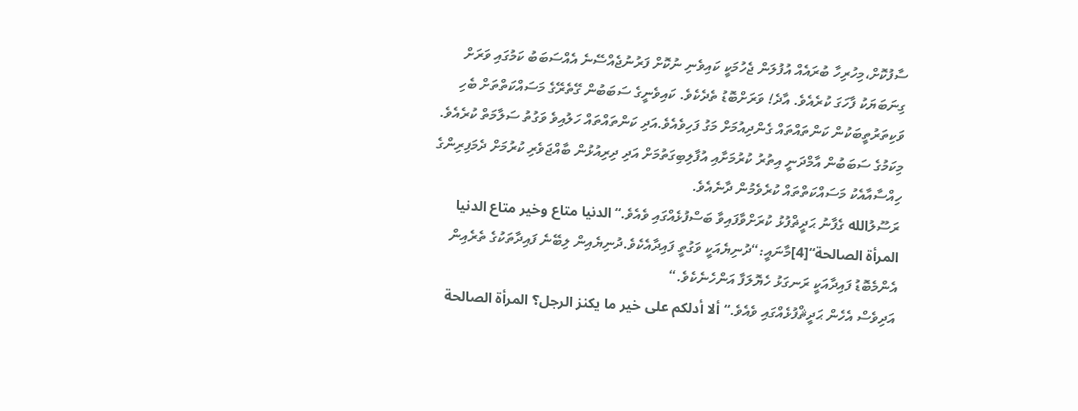ސާފުކޮށް،މިހުރިހާ ބުރައެއް އުފުލަން ޖެހުމަކީ ކައިވެނި ނުކޮށް ފަރުނުޖެއްސޭނެ އެއްސަބަބު ކަމުގައި ވަރަށް ގިނަބަޔަކު ފާހަގަ ކުރެއެވެ. އާދެ! ވަރަށްބޮޑު ތެދެކެވެ. ކައިވެނީގެ ސަބަބުން ގޭތެރޭގެ މަސައްކަތްތަށް ބެހި ވަކިތަރުތީބަކުން ކަންތައްތައް ގެންދިއުމަށް މަގު ފަހިވެއެވެ.އަދި ކަންތައްތައް ހަލުއިވެ ވަގުތު ސަލާމަތް ކުރެއެވެ. މިކަމުގެ ސަބަބުން އާމްދަނީ އިތުރު ކުރުމަށާއި އުފާލިބިގަތުމަށް އަދި ދިރިއުޅުން ބާއްޖަވެރި ކުރުމަށް ދެމަފިރިންގެ ހިއްސާއާއެކު މަސައްކަތްތައް ކުރެވެމުން ދާނެއެވެ.
ރަސޫލުالله ގެފާނު ޙަދީޡްފުޅު ކުރަށްވާފައިވާ ބަސްފުޅެއްގައި ވެއެވެ.“الدنيا متاع وخير متاع الدنيا المرأة الصالحة“[4]މާނައީ:“ދުނިޔެއަކީ ވަގުތީ ފައިދާއެކެވެ.ދުނިޔެއިން ލިބޭނެ ފައިދާތަކުގެ ތެރެއިން އެންމެބޮޑު ފައިދާއަކީ ރަނގަޅު ހެޔޮލަފާ އަންހެނެކެވެ.“
އަދިވެސް އެހެން ޙަދީޘްފުޅެއްގައި ވެއެވެ.“ألا أدلكم على خير ما يكنز الرجل؟ المرأة الصالحة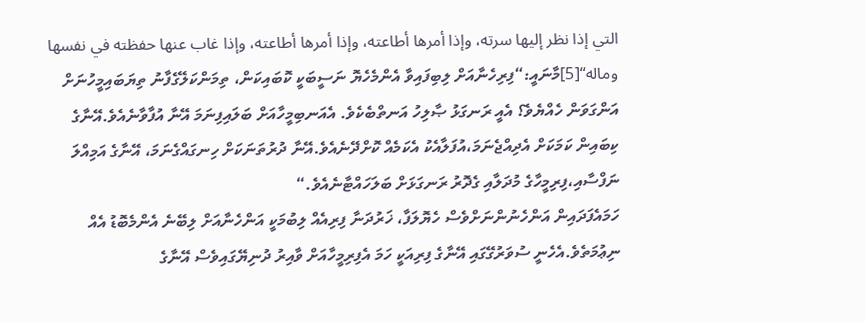التي إذا نظر إليها سرته، وإذا أمرها أطاعته، وإذا أمرها أطاعته، وإذا غاب عنها حفظته في نفسها وماله“[5]މާނައީ:“ފިރިހެނާއަށް ލިބިފައިވާ އެންމެހެޔޮ ނަސީބަކީ ކޮބައިކަން، ތިމަންކަލޭގެފާނު ތިޔަބައިމީހުނަށް އަންގަވަން ހެއްޔެވެ؟ އެއީ ރަނގަޅު ޞާލިހު އަނތްބެކެވެ. އެއަނބިމީހާއަށް ބަލައިފިނަމަ އޭނާ އުފާވާނެއެވެ.އޭނާގެ ކިބައިން ކަމަކަށް އެދިއްޖެނަމަ،އުފަލާއެކު އެކަމެއް ކޮށްދޭނެއެވެ.އޭނާ ދުރުތަނަކަށް ހިނގައްގެނަމަ، އޭނާގެ އަމިއްލަ ނަފްސާއި،ފިރިމީހާގެ މުދަލާއި ގެދޮރު ރަނގަޅަށް ބަލަހައްޓާނެއެވެ.“
ހަމައެފަދައިން އަންހެނުންނަށްވެސް ހެޔޮލަފާ، ޚަރުދަނާ ފިރިއެއް ލިބުމަކީ އަންހެނާއަށް ލިބޭނެ އެންމެބޮޑު އެއް ނިޢުމަތެވެ.އެހެނީ ސުވަރުގޭގައި އޭނާގެ ފިރިއަކީ ހަމަ އެފިރިމީހާއަށް ވާއިރު ދުނިޔޭގައިވެސް އޭނާގެ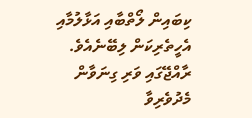ކިބައިން ލޯތްބާއި އަޅާލުމާއި އެހީތެރިކަން ލިބޭނެއެވެ.
ރާއްޖޭގައި ވަރި ގިނަވާން މެދުވެރިވާ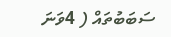ސަބަބުތައް ( 4ވަނަ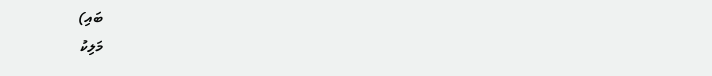ބައި)
މަލިކު